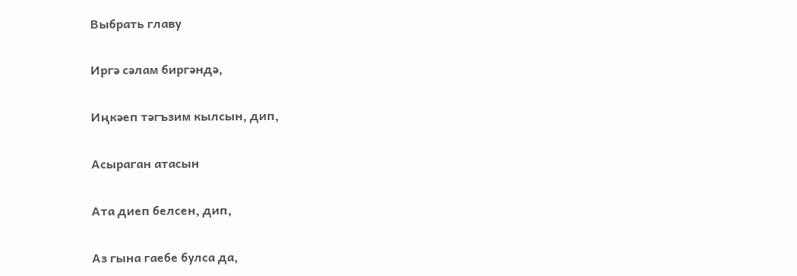Выбрать главу

Иргә сәлам биргәндә,

Иңкәеп тәгъзим кылсын, дип,

Асыраган атасын

Ата диеп белсен, дип,

Аз гына гаебе булса да,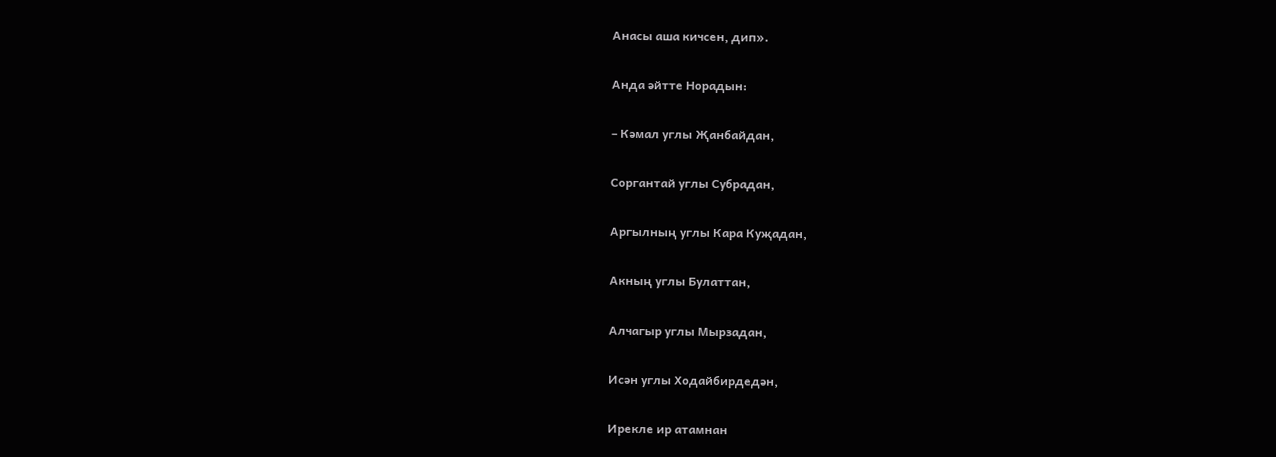Анасы аша кичсен, дип».

Анда әйтте Норадын:

– Кәмал углы Җанбайдан,

Соргантай углы Субрадан,

Аргылның углы Кара Куҗадан,

Акның углы Булаттан,

Алчагыр углы Мырзадан,

Исән углы Ходайбирдедән,

Ирекле ир атамнан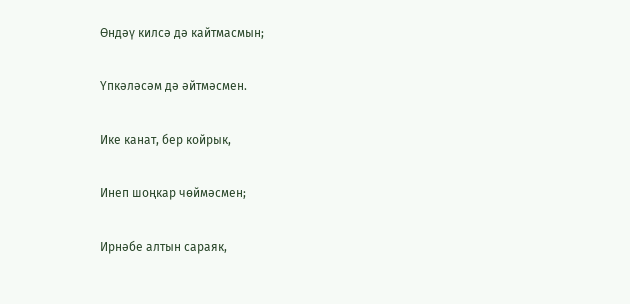Өндәү килсә дә кайтмасмын;

Үпкәләсәм дә әйтмәсмен.

Ике канат, бер койрык,

Инеп шоңкар чөймәсмен;

Ирнәбе алтын сараяк,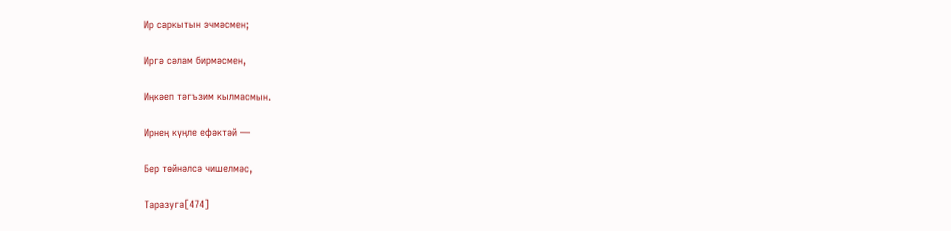Ир саркытын эчмәсмен;

Иргә сәлам бирмәсмен,

Иңкәеп тәгъзим кылмасмын.

Ирнең күңле ефәктәй —

Бер төйнәлсә чишелмәс,

Таразуга[474]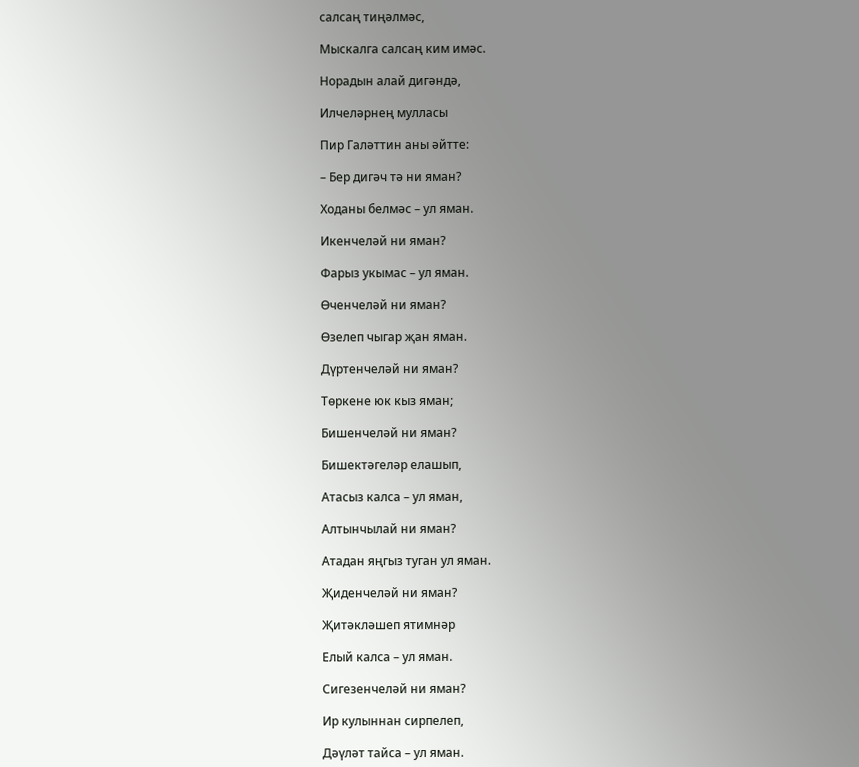салсаң тиңәлмәс,

Мыскалга салсаң ким имәс.

Норадын алай дигәндә,

Илчеләрнең мулласы

Пир Галәттин аны әйтте:

– Бер дигәч тә ни яман?

Ходаны белмәс – ул яман.

Икенчеләй ни яман?

Фарыз укымас – ул яман.

Өченчеләй ни яман?

Өзелеп чыгар җан яман.

Дүртенчеләй ни яман?

Төркене юк кыз яман;

Бишенчеләй ни яман?

Бишектәгеләр елашып,

Атасыз калса – ул яман,

Алтынчылай ни яман?

Атадан яңгыз туган ул яман.

Җиденчеләй ни яман?

Җитәкләшеп ятимнәр

Елый калса – ул яман.

Сигезенчеләй ни яман?

Ир кулыннан сирпелеп,

Дәүләт тайса – ул яман.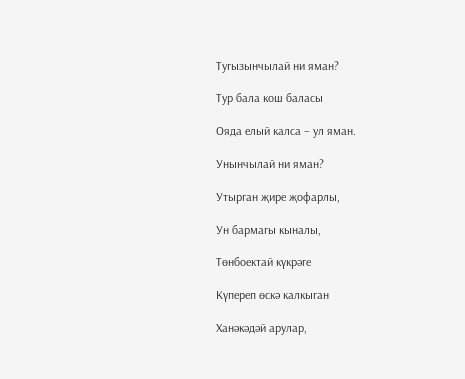Тугызынчылай ни яман?

Тур бала кош баласы

Ояда елый калса – ул яман.

Унынчылай ни яман?

Утырган җире җофарлы,

Ун бармагы кыналы,

Төнбоектай күкрәге

Күпереп өскә калкыган

Ханәкәдәй арулар,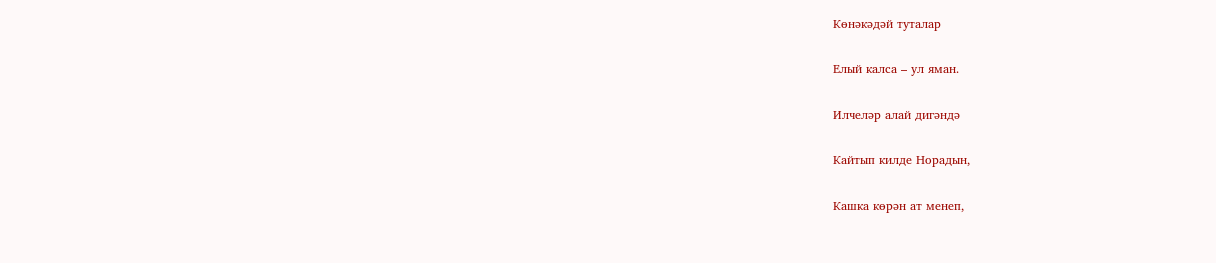Көнәкәдәй туталар

Елый калса – ул яман.

Илчеләр алай дигәндә

Кайтып килде Норадын,

Кашка көрән ат менеп,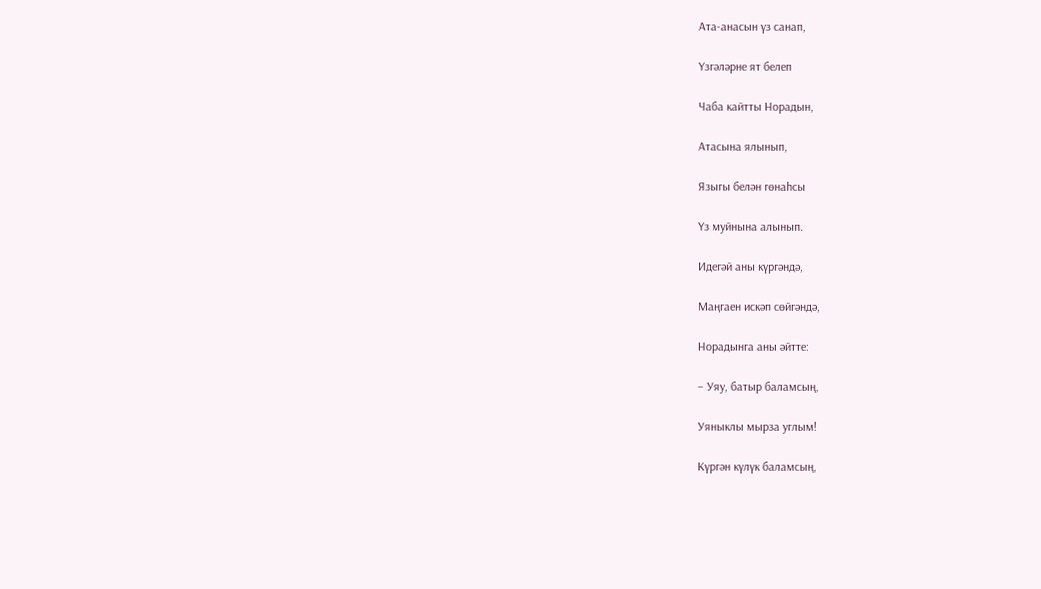Ата-анасын үз санап,

Үзгәләрне ят белеп

Чаба кайтты Норадын,

Атасына ялынып,

Языгы белән гөнаһсы

Үз муйнына алынып.

Идегәй аны күргәндә,

Маңгаен искәп сөйгәндә,

Норадынга аны әйтте:

– Уяу, батыр баламсың,

Уяныклы мырза углым!

Күргән күлүк баламсың,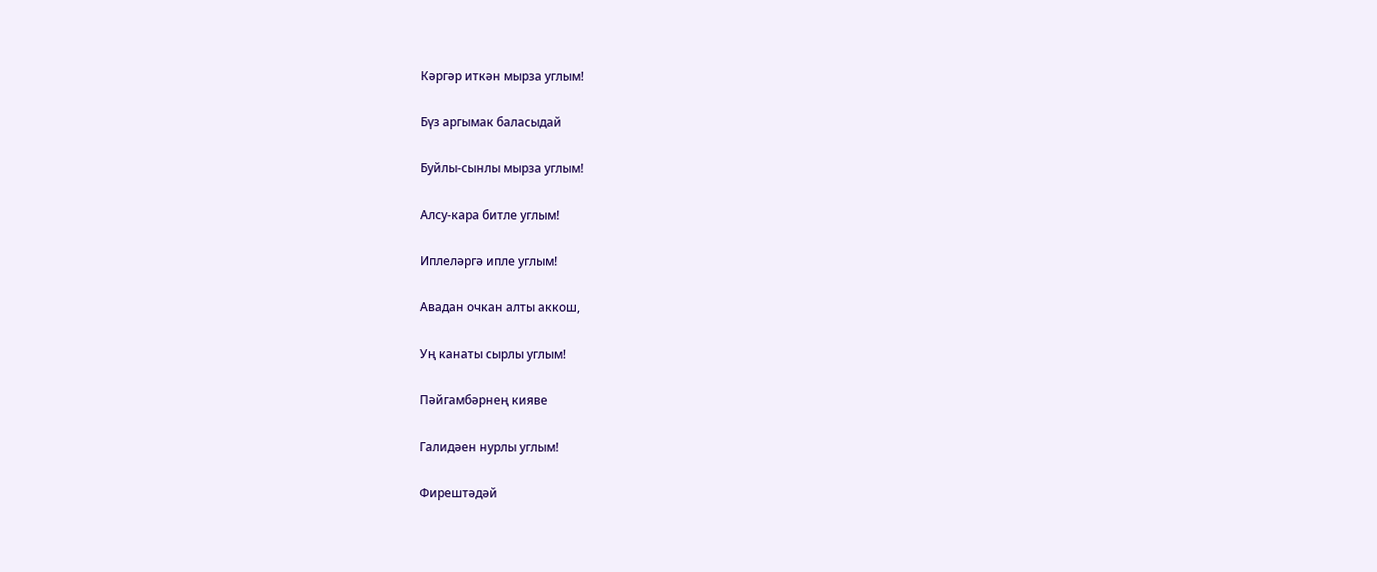Кәргәр иткән мырза углым!

Бүз аргымак баласыдай

Буйлы-сынлы мырза углым!

Алсу-кара битле углым!

Иплеләргә ипле углым!

Авадан очкан алты аккош,

Уң канаты сырлы углым!

Пәйгамбәрнең кияве

Галидәен нурлы углым!

Фирештәдәй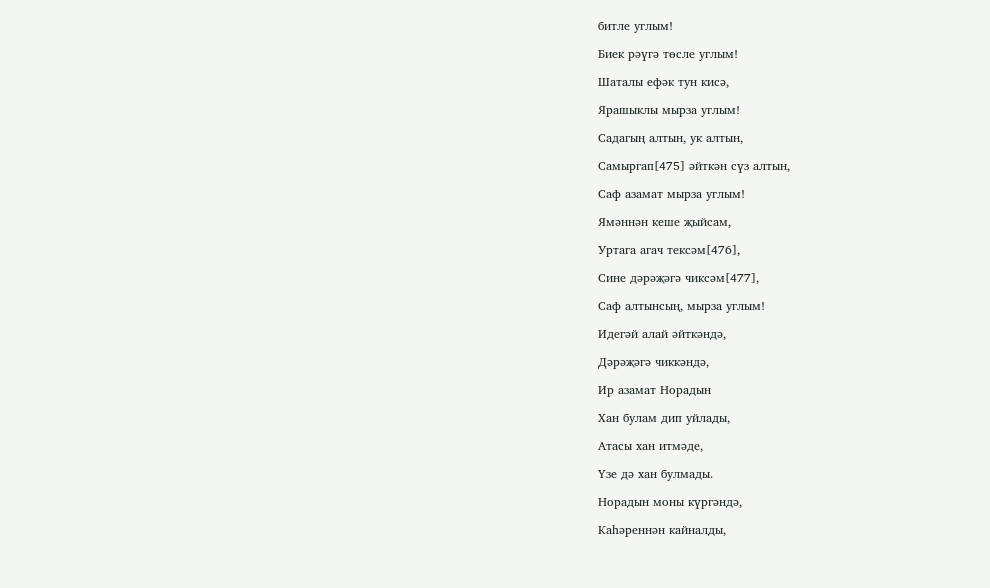битле углым!

Биек рәүгә төсле углым!

Шаталы ефәк тун кисә,

Ярашыклы мырза углым!

Садагың алтын, ук алтын,

Самыргап[475] әйткән сүз алтын,

Саф азамат мырза углым!

Ямәннән кеше җыйсам,

Уртага агач тексәм[476],

Сине дәрәҗәгә чиксәм[477],

Саф алтынсың, мырза углым!

Идегәй алай әйткәндә,

Дәрәҗәгә чиккәндә,

Ир азамат Норадын

Хан булам дип уйлады,

Атасы хан итмәде,

Үзе дә хан булмады.

Норадын моны күргәндә,

Каһәреннән кайналды,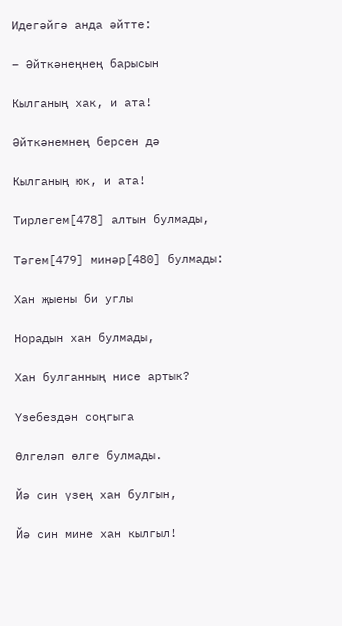Идегәйгә анда әйтте:

– Әйткәнеңнең барысын

Кылганың хак, и ата!

Әйткәнемнең берсен дә

Кылганың юк, и ата!

Тирлегем[478] алтын булмады,

Тәгем[479] минәр[480] булмады:

Хан җыены би углы

Норадын хан булмады,

Хан булганның нисе артык?

Үзебездән соңгыга

Өлгеләп өлге булмады.

Йә син үзең хан булгын,

Йә син мине хан кылгыл!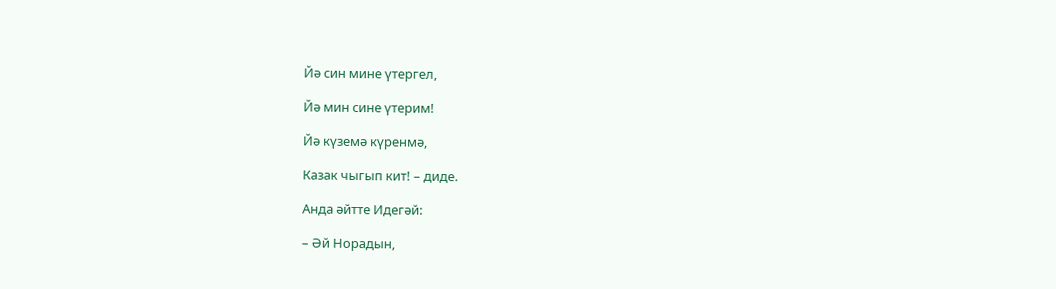Йә син мине үтергел,

Йә мин сине үтерим!

Йә күземә күренмә,

Казак чыгып кит! – диде.

Анда әйтте Идегәй:

– Әй Норадын,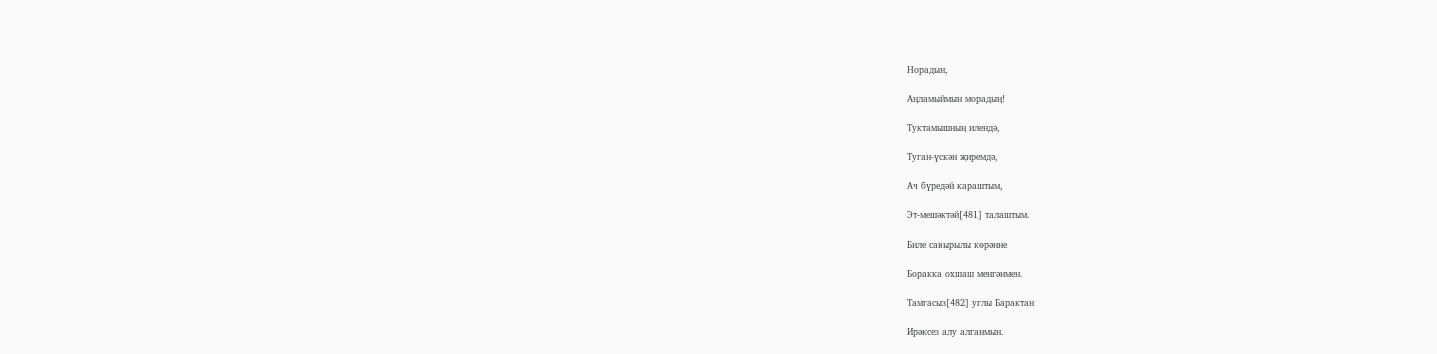Норадын,

Аңламыймын морадың!

Туктамышның илендә,

Туган-үскән җиремдә,

Ач бүредәй караштым,

Эт-мешәктәй[481] талаштым.

Биле савырылы көрәнне

Боракка охшаш менгәнмен.

Тамгасыз[482] углы Барактан

Ирәксез алу алганмын.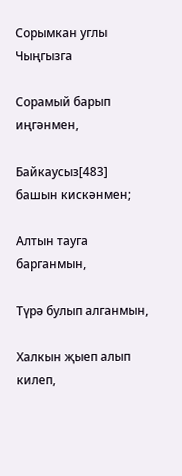Сорымкан углы Чыңгызга

Сорамый барып иңгәнмен,

Байкаусыз[483] башын кискәнмен;

Алтын тауга барганмын,

Түрә булып алганмын,

Халкын җыеп алып килеп,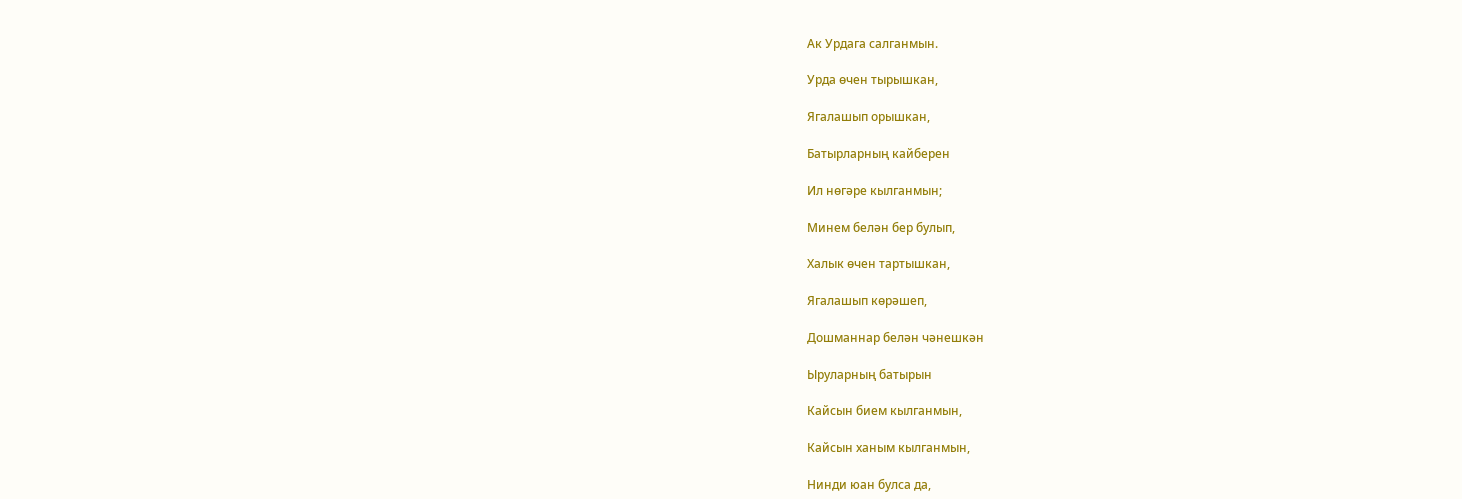Ак Урдага салганмын.

Урда өчен тырышкан,

Ягалашып орышкан,

Батырларның кайберен

Ил нөгәре кылганмын;

Минем белән бер булып,

Халык өчен тартышкан,

Ягалашып көрәшеп,

Дошманнар белән чәнешкән

Ыруларның батырын

Кайсын бием кылганмын,

Кайсын ханым кылганмын,

Нинди юан булса да,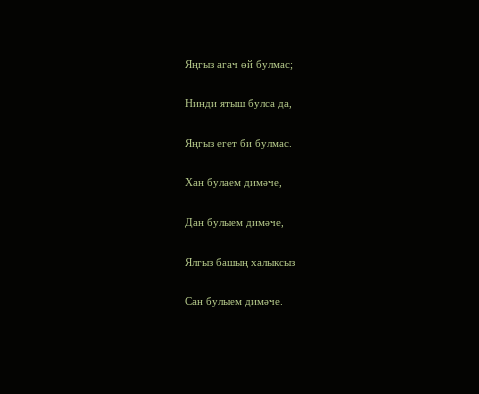Яңгыз агач өй булмас;

Нинди ятыш булса да,

Яңгыз егет би булмас.

Хан булаем димәче,

Дан булыем димәче,

Ялгыз башың халыксыз

Сан булыем димәче.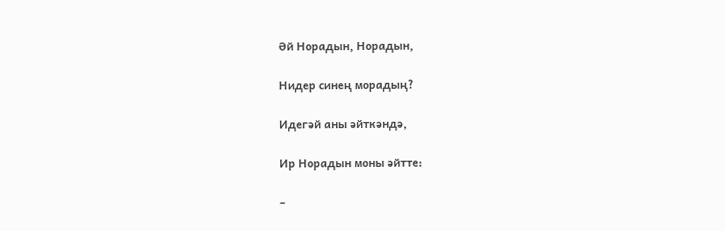Әй Норадын, Норадын,

Нидер синең морадың?

Идегәй аны әйткәндә,

Ир Норадын моны әйтте:

–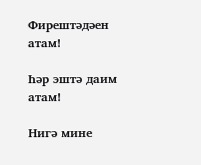Фирештәдәен атам!

Һәр эштә даим атам!

Нигә мине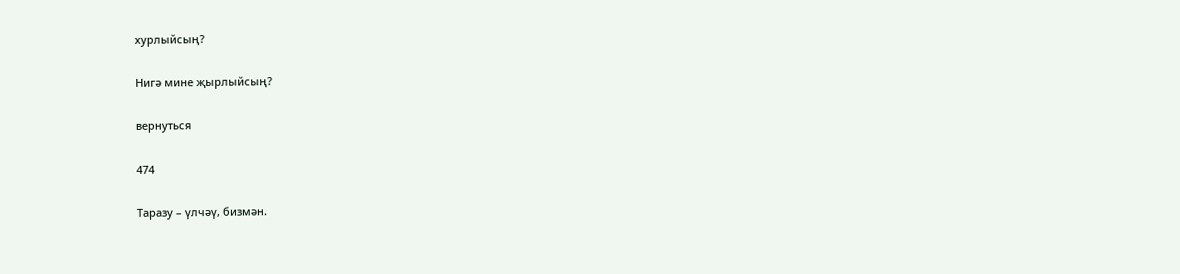хурлыйсың?

Нигә мине җырлыйсың?

вернуться

474

Таразу – үлчәү, бизмән.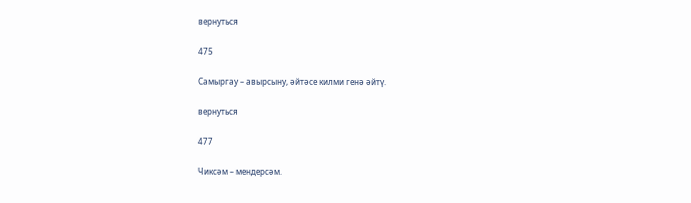вернуться

475

Самыргау – авырсыну, әйтәсе килми генә әйтү.

вернуться

477

Чиксәм – мендерсәм.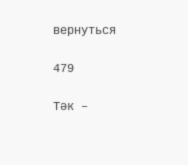вернуться

479

Тәк –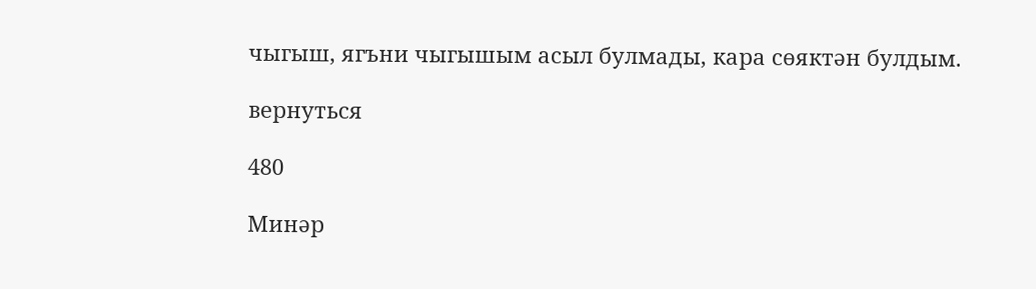чыгыш, ягъни чыгышым асыл булмады, кара сөяктән булдым.

вернуться

480

Минәр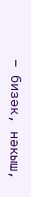– бизәк, нәкыш,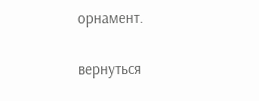орнамент.

вернуться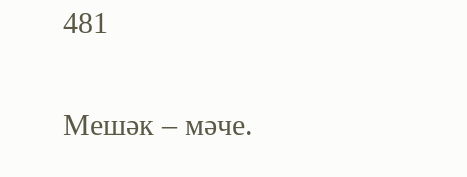481

Мешәк – мәче.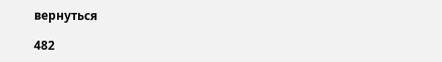вернуться

482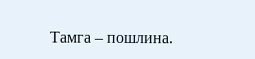Тамга – пошлина.